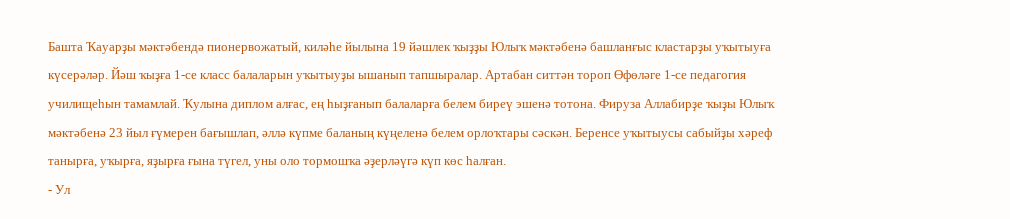Башта Ҡауарҙы мәктәбендә пионервожатый, киләһе йылына 19 йәшлек ҡыҙҙы Юлыҡ мәктәбенә башланғыс кластарҙы уҡытыуға күсерәләр. Йәш ҡыҙға 1-се класс балаларын уҡытыуҙы ышанып тапшыралар. Артабан ситтән тороп Өфөләге 1-се педагогия училищеһын тамамлай. Ҡулына диплом алғас, ең һыҙғанып балаларға белем биреү эшенә тотона. Фируза Аллабирҙе ҡыҙы Юлыҡ мәктәбенә 23 йыл ғүмерен бағышлап, әллә күпме баланың күңеленә белем орлоҡтары сәскән. Беренсе уҡытыусы сабыйҙы хәреф танырға, уҡырға, яҙырға ғына түгел, уны оло тормошҡа әҙерләүгә күп көс һалған.
- Ул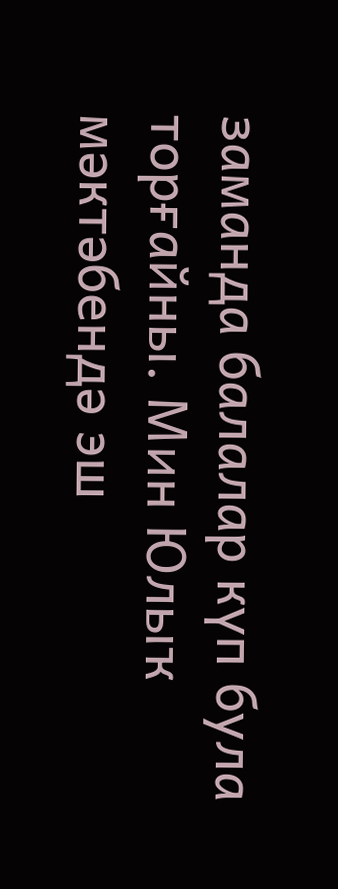заманда балалар күп була торғайны. Мин Юлыҡ мәктәбендә эш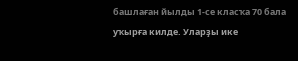башлаған йылды 1-се класҡа 70 бала уҡырға килде. Уларҙы ике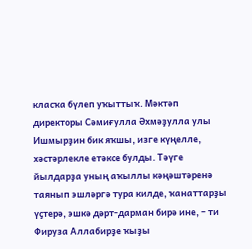класҡа бүлеп уҡыттыҡ. Мәктәп директоры Сәмиғулла Әхмәҙулла улы Ишмырҙин бик яҡшы, изге күңелле, хәстәрлекле етәксе булды. Тәүге йылдарҙа уның аҡыллы кәңәштәренә таянып эшләргә тура килде, ҡанаттарҙы үҫтерә, эшкә дәрт-дарман бирә ине, – ти Фируза Аллабирҙе ҡыҙы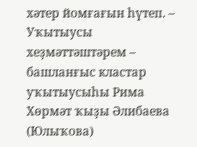хәтер йомғағын һүтеп. – Уҡытыусы хеҙмәттәштәрем – башланғыс кластар уҡытыусыһы Рима Хөрмәт ҡыҙы Әлибаева (Юлыҡова)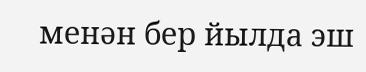менән бер йылда эш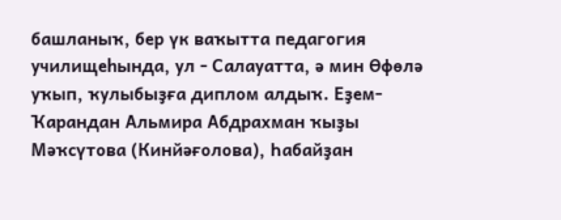башланыҡ, бер үк ваҡытта педагогия училищеһында, ул - Салауатта, ә мин Өфөлә уҡып, ҡулыбыҙға диплом алдыҡ. Еҙем-Ҡарандан Альмира Абдрахман ҡыҙы Мәҡсүтова (Кинйәғолова), Һабайҙан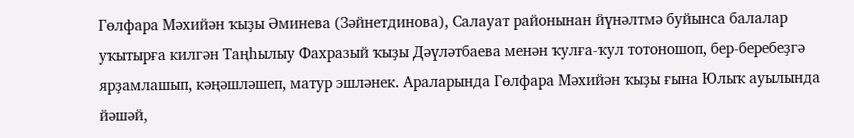Гөлфара Мәхийән ҡыҙы Әминева (Зәйнетдинова), Салауат районынан йүнәлтмә буйынса балалар уҡытырға килгән Таңһылыу Фахразый ҡыҙы Дәүләтбаева менән ҡулға-ҡул тотоношоп, бер-беребеҙгә ярҙамлашып, кәңәшләшеп, матур эшләнек. Араларында Гөлфара Мәхийән ҡыҙы ғына Юлыҡ ауылында йәшәй,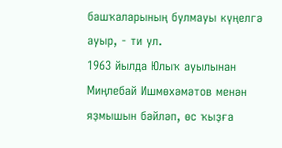башҡаларының булмауы күңелгә ауыр, - ти ул.
1963 йылда Юлыҡ ауылынан Миңлебай Ишмөхәмәтов менән яҙмышын бәйләп, өс ҡыҙға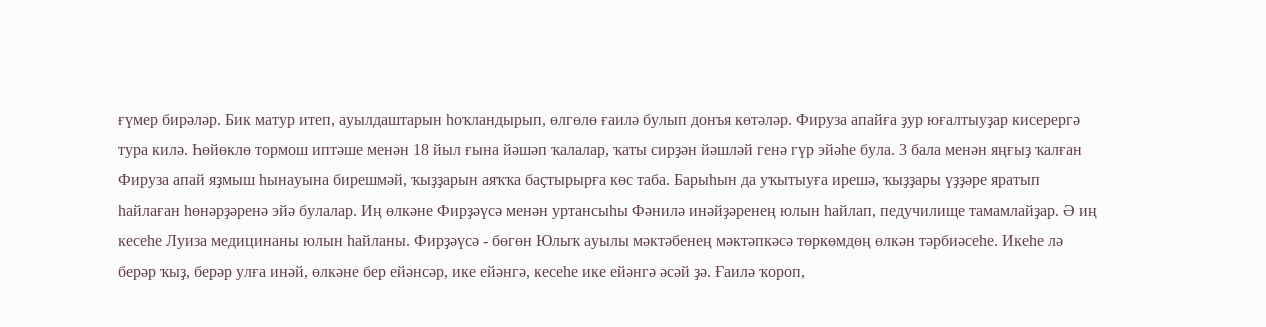ғүмер бирәләр. Бик матур итеп, ауылдаштарын һоҡландырып, өлгөлө ғаилә булып донъя көтәләр. Фируза апайға ҙур юғалтыуҙар кисерергә тура килә. Һөйөклө тормош иптәше менән 18 йыл ғына йәшәп ҡалалар, ҡаты сирҙән йәшләй генә гүр эйәһе була. 3 бала менән яңғыҙ ҡалған Фируза апай яҙмыш һынауына бирешмәй, ҡыҙҙарын аяҡҡа баҫтырырға көс таба. Барыһын да уҡытыуға ирешә, ҡыҙҙары үҙҙәре яратып һайлаған һөнәрҙәренә эйә булалар. Иң өлкәне Фирҙәүсә менән уртансыһы Фәнилә инәйҙәренең юлын һайлап, педучилище тамамлайҙар. Ә иң кесеһе Луиза медицинаны юлын һайланы. Фирҙәүсә - бөгөн Юлыҡ ауылы мәктәбенең мәктәпкәсә төркөмдөң өлкән тәрбиәсеһе. Икеһе лә берәр ҡыҙ, берәр улға инәй, өлкәне бер ейәнсәр, ике ейәнгә, кесеһе ике ейәнгә әсәй ҙә. Ғаилә ҡороп,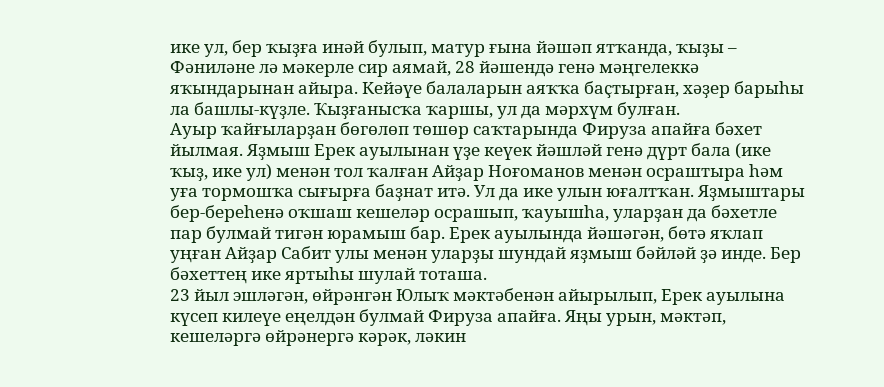ике ул, бер ҡыҙға инәй булып, матур ғына йәшәп ятҡанда, ҡыҙы – Фәниләне лә мәкерле сир аямай, 28 йәшендә генә мәңгелеккә яҡындарынан айыра. Кейәүе балаларын аяҡҡа баҫтырған, хәҙер барыһы ла башлы-күҙле. Ҡыҙғанысҡа ҡаршы, ул да мәрхүм булған.
Ауыр ҡайғыларҙан бөгөлөп төшөр саҡтарында Фируза апайға бәхет йылмая. Яҙмыш Ерек ауылынан үҙе кеүек йәшләй генә дүрт бала (ике ҡыҙ, ике ул) менән тол ҡалған Айҙар Ноғоманов менән осраштыра һәм уға тормошҡа сығырға баҙнат итә. Ул да ике улын юғалтҡан. Яҙмыштары бер-береһенә оҡшаш кешеләр осрашып, ҡауышһа, уларҙан да бәхетле пар булмай тигән юрамыш бар. Ерек ауылында йәшәгән, бөтә яҡлап уңған Айҙар Сабит улы менән уларҙы шундай яҙмыш бәйләй ҙә инде. Бер бәхеттең ике яртыһы шулай тоташа.
23 йыл эшләгән, өйрәнгән Юлыҡ мәктәбенән айырылып, Ерек ауылына күсеп килеүе еңелдән булмай Фируза апайға. Яңы урын, мәктәп, кешеләргә өйрәнергә кәрәк, ләкин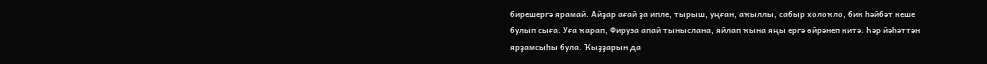бирешергә ярамай. Айҙар ағай ҙа ипле, тырыш, уңған, аҡыллы, сабыр холоҡло, бик һәйбәт кеше булып сыға. Уға ҡарап, Фируза апай тыныслана, яйлап ҡына яңы ергә өйрәнеп китә. Һәр йәһәттән ярҙамсыһы була. Ҡыҙҙарын да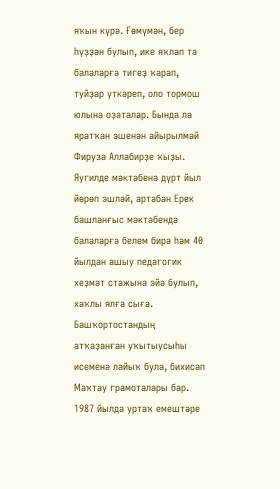яҡын күрә. Ғөмүмән, бер һүҙҙән булып, ике яҡлап та балаларға тигеҙ ҡарап, туйҙар үткәреп, оло тормош юлына оҙаталар. Бында ла яратҡан эшенән айырылмай Фируза Аллабирҙе ҡыҙы. Яугилде мәктәбенә дүрт йыл йөрөп эшләй, артабан Ерек башланғыс мәктәбендә балаларға белем бирә һәм 40 йылдан ашыу педагогик хеҙмәт стажына эйә булып, хаҡлы ялға сыға. Башҡортостандың атҡаҙанған уҡытыусыһы исеменә лайыҡ була, бихисап Маҡтау грамоталары бар.
1987 йылда уртаҡ емештәре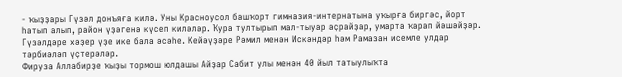- ҡыҙҙары Гүзәл донъяға килә. Уны Красноусол башҡорт гимназия-интернатына уҡырға биргәс, йорт һатып алып, район үҙәгенә күсеп киләләр. Ҡура тултырып мал-тыуар аҫрайҙар, умарта ҡарап йәшәйҙәр. Гүзәлдәре хәҙер үҙе ике бала әсәһе. Кейәүҙәре Рәмил менән Искәндәр һәм Рамазан исемле улдар тәрбиәләп үҫтерәләр.
Фируза Аллабирҙе ҡыҙы тормош юлдашы Айҙар Сабит улы менән 40 йыл татыулыҡта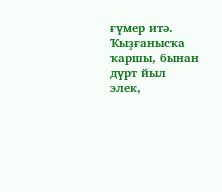ғүмер итә. Ҡыҙғанысҡа ҡаршы, бынан дүрт йыл элек,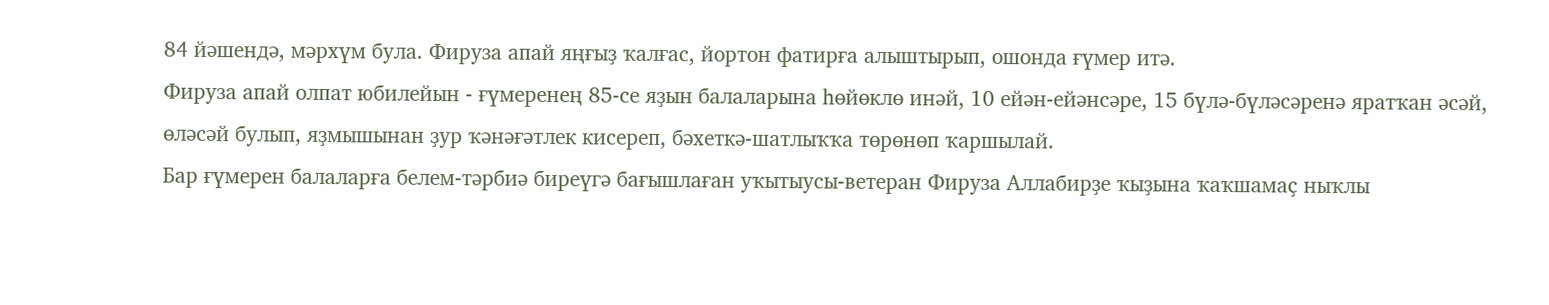84 йәшендә, мәрхүм була. Фируза апай яңғыҙ ҡалғас, йортон фатирға алыштырып, ошонда ғүмер итә.
Фируза апай олпат юбилейын - ғүмеренең 85-се яҙын балаларына һөйөклө инәй, 10 ейән-ейәнсәре, 15 бүлә-бүләсәренә яратҡан әсәй, өләсәй булып, яҙмышынан ҙур ҡәнәғәтлек кисереп, бәхеткә-шатлыҡҡа төрөнөп ҡаршылай.
Бар ғүмерен балаларға белем-тәрбиә биреүгә бағышлаған уҡытыусы-ветеран Фируза Аллабирҙе ҡыҙына ҡаҡшамаҫ ныҡлы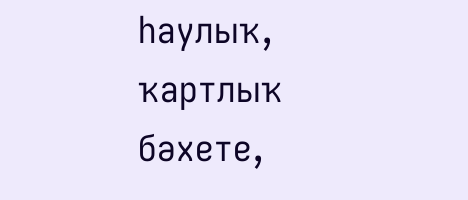һаулыҡ, ҡартлыҡ бәхете,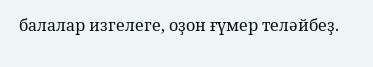балалар изгелеге, оҙон ғүмер теләйбеҙ.